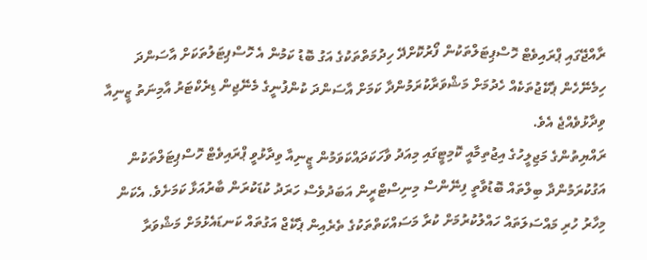ރާއްޖޭގައި ޕްރައިވެޓް ހޮސްޕިޓަލްތަކުން ފޯރުކޮށްދޭ ހިދުމަތްތަކުގެ އަގު ބޮޑު ކަމުން އެ ހޮސްޕިޓަލުތަކަށް އާސަންދަ ހިމެނޭހެން ޕެކޭޖުތަކެއް ހެދުމަށް މަޝްވަރާކުރަމުންދާ ކަމަށް އާސަންދަ ކުންފުނީގެ މެނޭޖިން ޑިރެކްޓަރު އާމިނަތު ޒީނިއާ ވިދާޅުވެއްޖެ އެވެ.
ރައްޔިތުންގެ މަޖިލީހުގެ އިޖުތިމާއީ ކޮމިޓީގައި މިއަދު ވާހަކަދައްކަވަމުން ޒީނިއާ ވިދާޅުވީ ޕްރައިވެޓް ހޮސްޕިޓަލްތަކުން އަގުކުރަމުންދާ ބިލްތައް ބޮޑުވާތީ ފިނޭންސް މިނިސްޓްރީން އަބަދުވެސް ހަރަދު ކުޑަކުރަން ބާރުއަޅާ ކަމަށެވެ. އެކަން މިހާރު ހުރި މައްސަލަތައް ހައްލުކުރުމަށް ކުރާ މަސައްކަތްތަކުގެ ތެރެއިން ޕެކޭޖް އަގުތައް ކަނޑައެޅުމަށް މަޝްވަރާ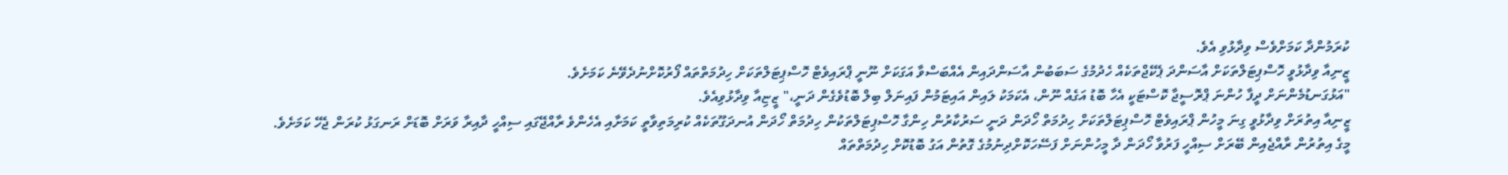ކުރަމުންދާ ކަމަށްވެސް ވިދާޅުވި އެވެ.
ޒީނިއާ ވިދާޅުވީ ހޮސްޕިޓަލްތަކަށް އާސަންދަ ޕެކޭޖްތަކެއް ހެދުމުގެ ސަބަބުން އާސަންދައިން އެއްބަސްވާ އަގަކަށް ނޫނީ ޕްރައިވެޓް ހޮސްޕިޓަލްތަކަށް ހިދުމަތްތައް ފޯރުކޮށްނުދެވޭނެ ކަމަށެވެ.
"އަޅުގަނޑުމެންނަށް ދީފާ ހުންނަ ޕްރޮސީޖާ ކޮސްޓަކީ އެހާ ބޮޑު އަގެއް ނޫން، އެކަމަކު ލައިން އައިޓަމުން ފައިނަލް ބިލް ބޮޑުވެގެން ދަނީ،" ޒީޏިއާ ވިދާޅުވިއެވެ.
ޒީނިއާ އިތުރަށް ވިދާޅުވީ ގިނަ މީހުން ޕްރައިވެޓް ހޮސްޕިޓަލްތަކަށް ހިދުމަތް ހޯދަން ދަނީ ސަރުކާރުން ހިންގާ ހޮސްޕިޓަލްތަކުން ހިދުމަތް ހޯދަން އުނދަގޫތަކެއް ކުރިމަތިވާތީ ކަމަށާއި އެހެންވެ ރާއްޖޭގައި ސިއްހީ ދާއިރާ ވަރަށް ބޮޑަށް ރަނގަޅު ކުރަން ޖެހޭ ކަމަށެވެ.
މީގެ އިތުރުން ރާއްޖެއިން ބޭރަށް ސިއްހީ ފަރުވާ ހޯދަން ދާ މީހުންނަށް ފަސޭހަކޮށްދިނުމުގެ ގޮތުން އަގު ބޮޑުކޮށް ހިދުމަތްތައް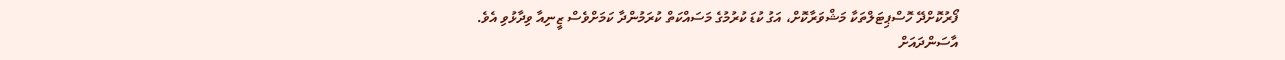ފޯރުކޮށްދޭ ހޮސްޕިޓަލްތަކާ މަޝްވަރާކޮށް، އަގު ކުޑަ ކުރުމުގެ މަސައްކަތް ކުރަމުންދާ ކަމަށްވެސް ޒީނިއާ ވިދާޅުވި އެވެ.
އާސަންދައަށް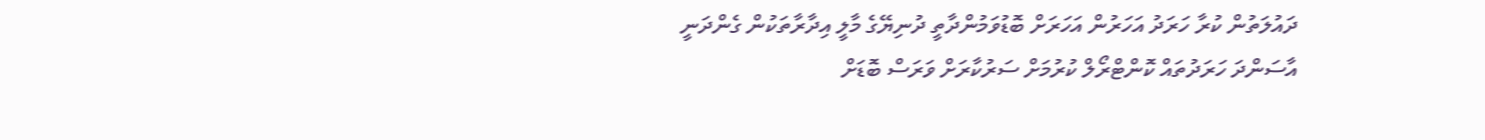ދައުލަތުން ކުރާ ހަރަދު އަހަރުން އަހަރަށް ބޮޑުވަމުންދާތީ ދުނިޔޭގެ މާލީ އިދާރާތަކުން ގެންދަނީ އާސަންދަ ހަރަދުތައް ކޮންޓްރޯލް ކުރުމަށް ސަރުކާރަށް ވަރަސް ބޮޑަށް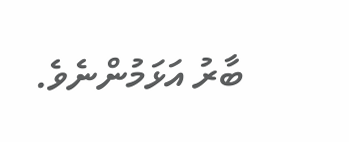ބާރު އަޅަމުންނެވެ.